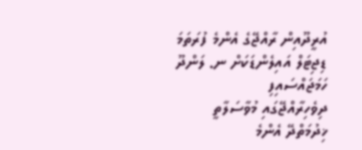އުރީދޫއިން ރާއްޖޭގެ އެންމެ ފުރަތަމަ ޑިޖިޓަލް އައިލެންޑަކަށް ނ. ލަންދޫ ހަމަޖައްސައިފި
ދިވެހިރާއްޖޭގައި މުވާސަލާތީ ޚިދުމަތްދޭ އެންމެ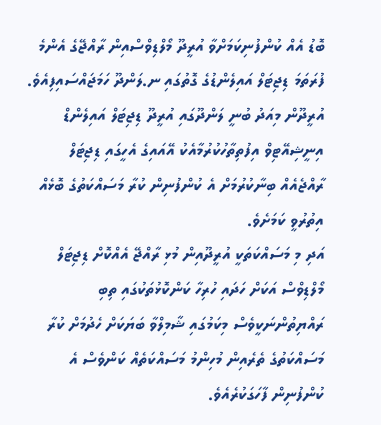ބޮޑު އެއް ކުންފުނިކަމަށްވާ އުރީދޫ މޯލްޑިވްސްއިން ރާއްޖޭގެ އެންމެ ފުރަތަމަ ޑިޖިޓަލް އައިލެންޑުގެ ގޮތުގައި ނ.ލަންދޫ ހަމަޖައްސައިފިއެވެ.
އުރީދޫން މިއަދު ބުނީ ލަންދޫގައި އުރީދޫ ޑިޖިޓަލް އައިލެންޑް އިނީޝިއޭޓިވް އިފުތިތާހުކުރުމާއެކު އޭއައިގެ އެހީގައި ޑިޖިޓަލް ރާއްޖެއެއް ބިނާކުރުމަށް އެ ކުންފުނިން ކުރާ މަސައްކަތުގެ ބޮޅެއް އިތުރުވީ ކަމަށެވެ.
އަދި މި މަސައްކަތަކީ އުރީދޫއިން މުޅި ރާއްޖޭ އެއްކޮށް ޑިޖިޓަލް މޯލްޑިވްސް އަކަށް ހަދައި ހުރިހާ ކަންކޮޅުތަކުގައި ތިބި ރައްޔިތުންނަކީވެސް މިކަމުގައި ޝާމިލްވާ ބަޔަކަށް ހެދުމަށް ކުރާ މަސައްކަތުގެ ތެރެއިން މުހިންމު މަސައްކަތެއް ކަންވެސް އެ ކުންފުނިން ފާހަގަކުރެއެވެ.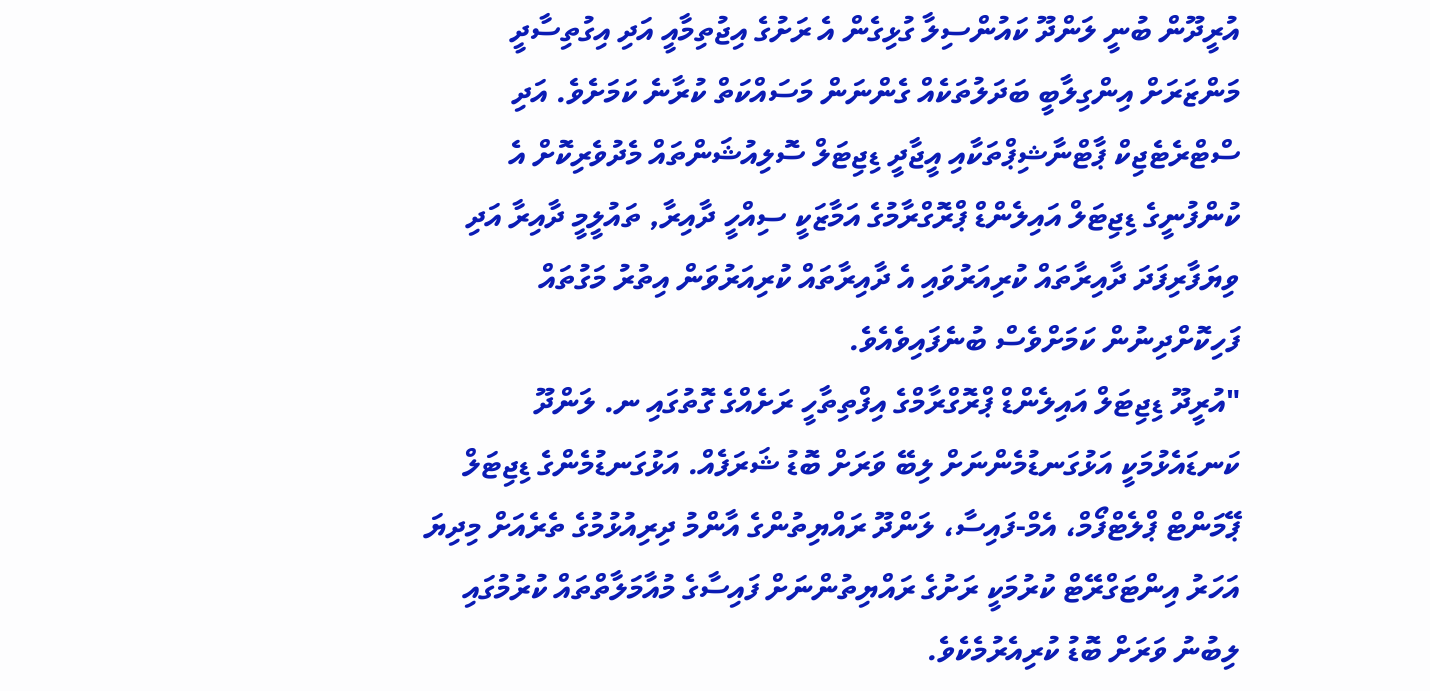އުރީދޫން ބުނީ ލަންދޫ ކައުންސިލާ ގުޅިގެން އެ ރަށުގެ އިޖުތިމާއީ އަދި އިގުތިސާދީ މަންޒަރަށް އިންގިލާބީ ބަދަލުތަކެއް ގެންނަން މަސައްކަތް ކުރާނެ ކަމަށެވެ. އަދި ސްޓްރެޓެޖިކް ޕާޓްނާޝިޕްތަކާއި އީޖާދީ ޑިޖިޓަލް ސޮލިއުޝަންތައް މެދުވެރިކޮށް އެ ކުންފުނީގެ ޑިޖިޓަލް އައިލެންޑް ޕްރޮގްރާމުގެ އަމާޒަކީ ސިއްހީ ދާއިރާ, ތައުލީމީ ދާއިރާ އަދި ވިޔަފާރިފަދަ ދާއިރާތައް ކުރިއަރުވައި އެ ދާއިރާތައް ކުރިއަރުވަން އިތުރު މަގުތައް ފަހިކޮށްދިނުން ކަމަށްވެސް ބުނެފައިވެއެވެ.
"އުރީދޫ ޑިޖިޓަލް އައިލެންޑް ޕްރޮގްރާމްގެ އިފްތިތާހީ ރަށެއްގެ ގޮތުގައި ނ. ލަންދޫ ކަނޑައެޅުމަކީ އަޅުގަނޑުމެންނަށް ލިބޭ ވަރަށް ބޮޑު ޝަރަފެއް. އަޅުގަނޑުމެންގެ ޑިޖިޓަލް ޕޭމަންޓް ޕްލެޓްފޯމް، އެމް-ފައިސާ، ލަންދޫ ރައްޔިތުންގެ އާންމު ދިރިއުޅުމުގެ ތެރެއަށް މިދިޔަ އަހަރު އިންޓަގްރޭޓް ކުރުމަކީ ރަށުގެ ރައްޔިތުންނަށް ފައިސާގެ މުއާމަލާތްތައް ކުރުމުގައި ލިބުނު ވަރަށް ބޮޑު ކުރިއެރުމެކެވެ.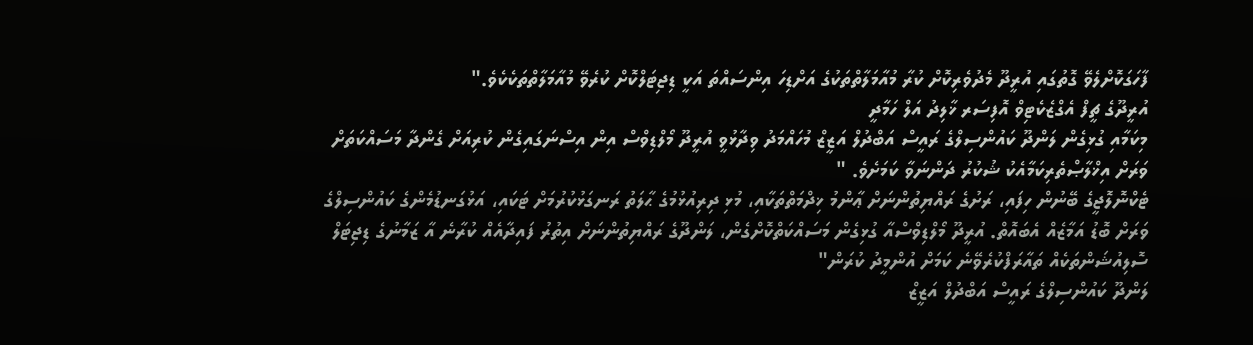ފާހަގަކޮށްލެވޭ ގޮތުގައި އުރީދޫ މެދުވެރިކޮށް ކުރާ މުއާމަލާތްތަކުގެ އަށްޑިހަ އިންސައްތަ އަކީ ޑިޖިޓަލްކޮށް ކުރެވޭ މުއާމަލާތްތަކެކެވެ."
އުރީދޫގެ ޗީފް އެގްޒެކެޓިވް އޮފިސަރ ޚާލިދު އަލް ހަމާދީ
މިކަމާއި ގުޅިގެން ލަންދޫ ކައުންސިލްގެ ރައީސް އަބްދުލް އަޒީޒް މުހައްމަދު ވިދާޅުވީ އުރީދޫ މޯލްޑިވްސް އިން އިސްނަގައިގެން ކުރިއަށް ގެންދާ މަސައްކަތަށް ވަރަށް އިޚްލާޞްތެރިކަމާއެކު ޝުކުރު ދަންނަވާ ކަމަށެވެ. "
ޓެކްނޮލޮޖީގެ ބޭނުން ހިފައި، ރަށުގެ ރައްޔިތުންނަށް ޢާންމު ޚިދްމަތްތަކާއި، މުޅި ދިރިއުޅުމުގެ ޙާލަތު ރަނގަޅުކުރުމަށް ޓަކައި، އަޅުގަނޑުމެންގެ ކައުންސިލްގެ ވަރަށް ބޮޑު އަމާޒެއް އެބައޮތް. އުރީދޫ މޯލްޑިވްސްއާ ގުޅިގެން މަސައްކަތްކޮށްގެން، ލަންދޫގެ ރައްޔިތުންނަށް އިތުރު ފައިދާއެއް ކުރާނެ އާ ޒަމާނުގެ ޑިޖިޓަލް ސޮލިއުޝަންތަކެއް ތައާރަފްކުރެވޭނެ ކަމަށް އުންމީދު ކުރަން"
ލަންދޫ ކައުންސިލްގެ ރައީސް އަބްދުލް އަޒީޒް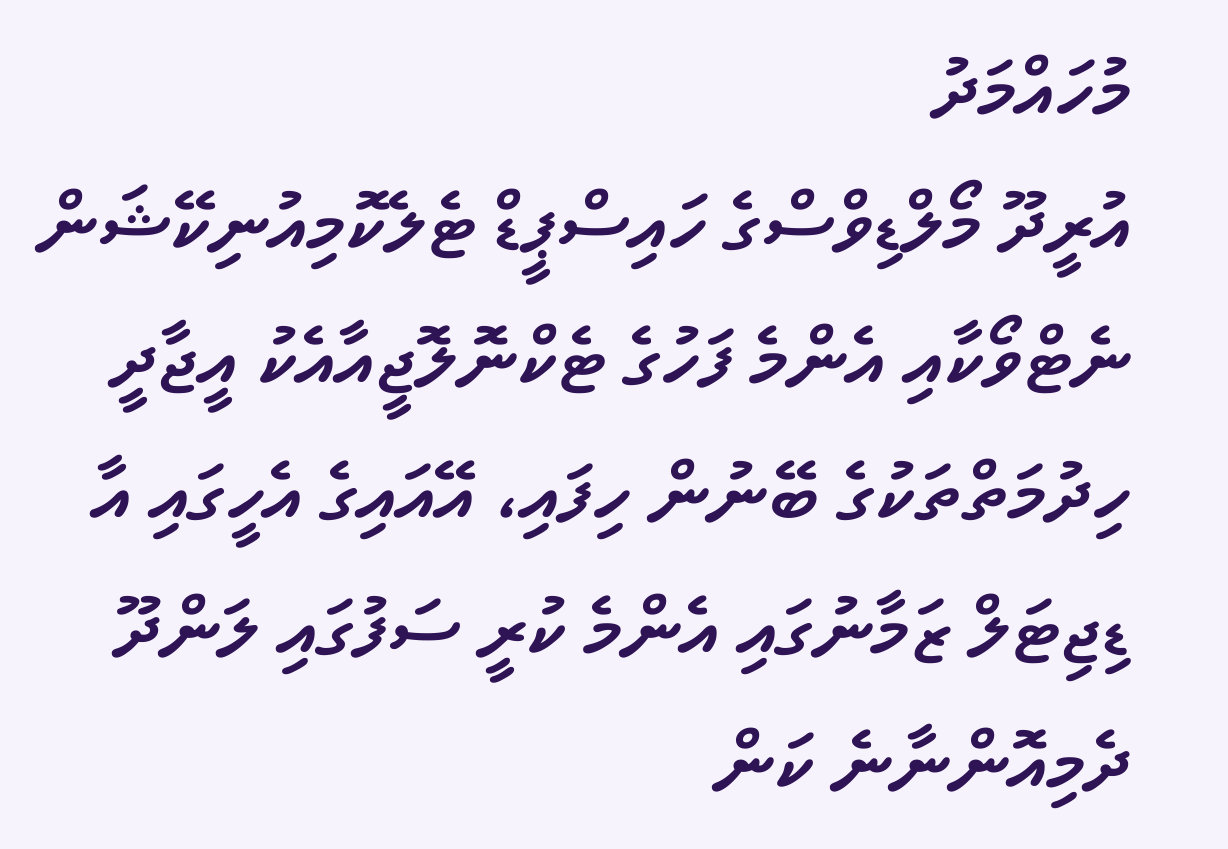މުހައްމަދު
އުރީދޫ މޯލްޑިވްސްގެ ހައިސްޕީޑް ޓެލެކޮމިއުނިކޭޝަން ނެޓްވޯކާއި އެންމެ ފަހުގެ ޓެކްނޮލޮޖީއާއެކު އީޖާދީ ހިދުމަތްތަކުގެ ބޭނުން ހިފައި، އޭއައިގެ އެހީގައި އާ ޑިޖިޓަލް ޒަމާނުގައި އެންމެ ކުރީ ސަފުގައި ލަންދޫ ދެމިއޮންނާނެ ކަން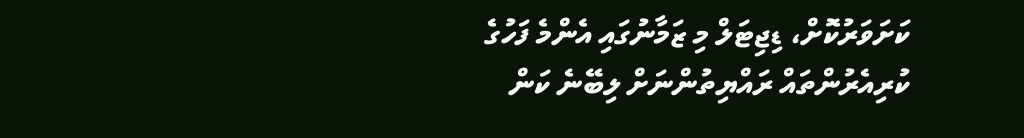ކަށަވަރުކޮށް، ޑިޖިޓަލް މި ޒަމާނުގައި އެންމެ ފަހުގެ ކުރިއެރުންތައް ރައްޔިތުންނަށް ލިބޭނެ ކަން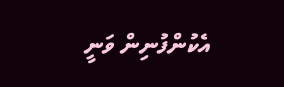އެކުންފުނިން ވަނީ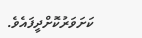ކަށަވަރުކޮށްދީފައެވެ.